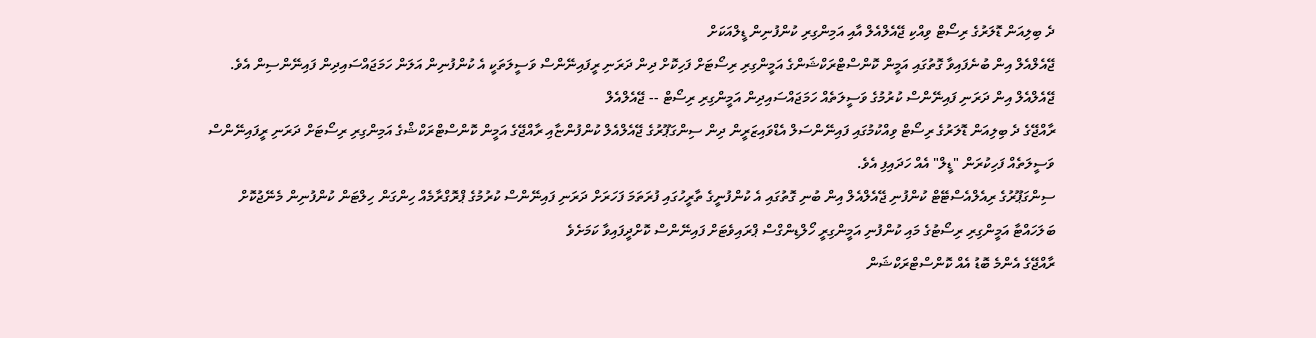ދެ ބިލިއަން ޑޮލަރުގެ ރިސޯޓް ވިއްކި ޖޭއެލްއެލް އާއި އަމިންގިރި ކުންފުނިން ޑީލްއަކަށް
ޖޭއެލްއެލް އިން ބުނެފައިވާ ގޮތުގައި އަމީން ކޮންސްޓްރަކްޝަންގެ އަމީންގިރި ރިސޯޓަށް ފަހިކޮށް ދިން ދަރަނި ރީފައިނޭންސް ވަސީލަތަކީ އެ ކުންފުނިން އަލަން ހަމަޖައްސައިދިން ފައިނޭންސިން އެވެ.
ޖޭއެލްއެލް އިން ދަރަނި ފައިނޭންސް ކުރުމުގެ ވަސީލަތެއް ހަމަޖައްސައިދިން އަމީންގިރި ރިސޯޓް -- ޖޭއެލްއެލް
ރާއްޖޭގެ ދެ ބިލިއަން ޑޮލަރުގެ ރިސޯޓް ވިއްކުމުގައި ފައިނޭންސަލް އެޑްވައިޒަރީން ދިން ސިންގަޕޫރުގެ ޖޭއެލްއެލް ކުންފުންޏާއި ރާއްޖޭގެ އަމީން ކޮންސްޓްރަކްޝްގެ އަމިންގިރި ރިސޯޓަށް ދަރަނި ރީފައިނޭންސް ވަސީލަތެއް ފަހިކުރަން "ޑީލް" އެއް ހަދައިފި އެވެ.
ސިންގަޕޫރުގެ ރިއެލްއެސްޓޭޓް ކުންފުނި ޖޭއެލްއެލް އިން ބުނި ގޮތުގައި އެ ކުންފުނީގެ ތާރީހުގައި ފުރަތަމަ ފަހަރަށް ދަރަނި ފައިނޭންސް ކުރުމުގެ ޕްރޮގްރާމެއް ހިންގަން ހިލްޓަން ކުންފުނިން މެނޭޖުކޮށް ބަލަހައްޓާ އަމީންގިރި ރިސޯޓުގެ މައި ކުންފުނި އަމީންގިރީ ހޯލްޑިންގްސް ޕްރައިވެޓަށް ފައިނޭންސް ކޮށްދީފައިވާ ކަމަށެވެ
ރާއްޖޭގެ އެންމެ ބޮޑު އެއް ކޮންސްޓްރަކްޝަން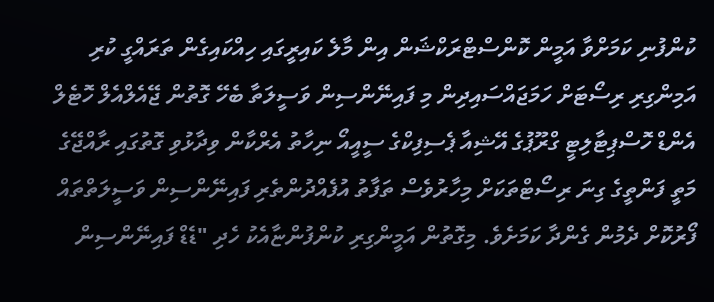ކުންފުނި ކަމަށްވާ އަމީން ކޮންސްޓްރަކްޝަން އިން މާލެ ކައިރީގައި ހިއްކައިގެން ތަރައްގީ ކުރި އަމިންގިރި ރިސޯޓަށް ހަމަޖައްސައިދިން މި ފައިނޭންސިން ވަސީލަތާ ބެހޭ ގޮތުން ޖޭއެލްއެލް ހޮޓެލް އެންޑް ހޮސްޕިޓާލިޓީ ގްރޫޕުގެ އޭޝިއާ ޕެސިފިކްގެ ސީއީއޯ ނިހާތު އެރްކާން ވިދާޅުވި ގޮތުގައި ރާއްޖޭގެ މަތީ ފަންތީގެ ގިނަ ރިސޯޓްތަކަށް މިހާރުވެސް ތަފާތު އުފެއްދުންތެރި ފައިނޭންސިން ވަސީލަތްތައް ފޯރުކޮށް ދެމުން ގެންދާ ކަމަށެވެ. މިގޮތުން އަމީންގިރި ކުންފުންޏާއެކު ހެދި "ޑެޑް ފައިނޭންސިން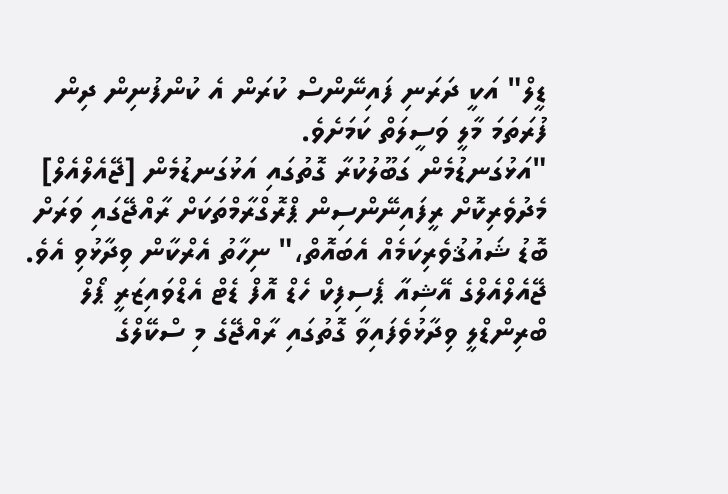ޑީލް" އަކީ ދަރަނި ފައިނޭންސް ކުރަން އެ ކުންފުނިން ދިން ފުރަތަމަ މާލީ ވަސީލަތް ކަމަށެވެ.
"އަޅުގަނޑުމެން ގަބޫލުކުރާ ގޮތުގައި އަޅުގަނޑުމެން [ޖޭއެލްއެލް] މެދުވެރިކޮށް ރީފައިނޭންސިން ޕްރޮގްރާމްތަކަށް ރާއްޖޭގައި ވަރަށް ބޮޑު ޝައުޤުވެރިކަމެއް އެބައޮތް،" ނިހާތު އެރްކާން ވިދާޅުވި އެވެ.
ޖޭއެލްއެލްގެ އޭޝިއާ ޕެސިފިކް ހެޑް އޮފް ޑެޓް އެޑްވައިޒަރީ ޕޯލް ބްރިންޑްލީ ވިދާޅުވެފައިވާ ގޮތުގައި ރާއްޖޭގެ މި ސްކޭލްގެ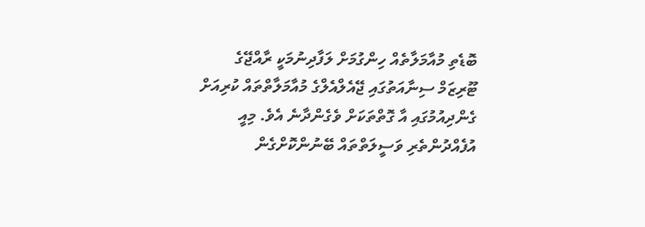ބޮޑެތި މުއާމަލާތެއް ހިންގުމަށް ލަފާދިނުމަކީ ރާއްޖޭގެ ޓޫރިޒަމް ސިނާއަތުގައި ޖޭއެލްއެލްގެ މުއާމަލާތްތައް ކުރިއަށް ގެންދިއުމުގައި އާ ގޮތްތަކަށް ވެގެންދާނެ އެވެ. މިއީ އުފެއްދުންތެރި ވަސީލަތްތައް ބޭނުންކޮށްގެން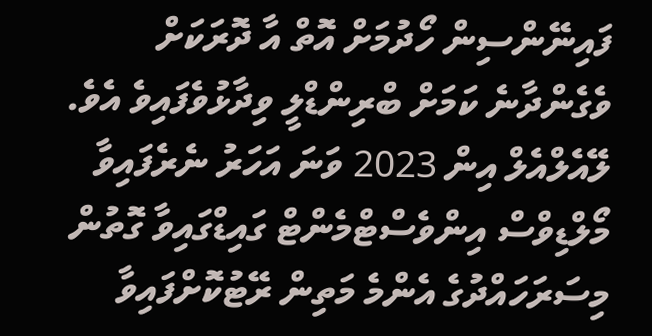ފައިނޭންސިން ހޯދުމަށް އޮތް އާ ދޮރަކަށް ވެގެންދާނެ ކަމަށް ބްރިންޑްލީ ވިދާޅުވެފައިވެ އެވެ.
ލޭއެލްއެލް އިން 2023 ވަނަ އަހަރު ނެރެފައިވާ މޯލްޑިވްސް އިންވެސްޓްމެންޓް ގައިޑްގައިވާ ގޮތުން މިސަރަހައްދުގެ އެންމެ މަތިން ރޭޓުކޮށްފައިވާ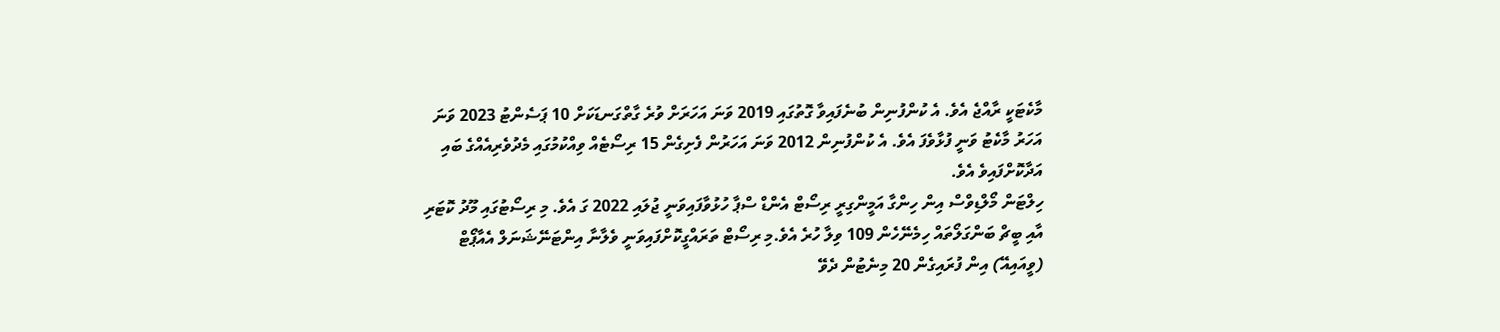މާކެޓަކީ ރާއްޖެ އެވެ. އެ ކުންފުނިން ބުނެފައިވާ ގޮތުގައި 2019 ވަނަ އަހަރަށް ވުރެ ގާތްގަނޑަކަށް 10 ޕަސެންޓު 2023 ވަނަ އަހަރު މާކެޓު ވަނީ ފުޅާވެފަ އެވެ. އެ ކުންފުނިން 2012 ވަނަ އަހަރުން ފެށިގެން 15 ރިސޯޓެއް ވިއްކުމުގައި މެދުވެރިއެއްގެ ބައި އަދާކޮށްފައިވެ އެވެ.
ހިލްޓަން މޯލްޑިވްސް އިން ހިންގާ އަމީންގިރީ ރިސޯޓް އެންޑް ސްޕާ ހުޅުވާފައިވަނީ ޖުލައި 2022 ގަ އެވެ. މި ރިސޯޓުގައި މޫދު ކޮޓަރި އާއި ބީޗް ބަންގަލޯތައް ހިމެނޭހެން 109 ވިލާ ހުރެ އެވެ.މި ރިސޯޓް ތަރައްގީކޮށްފައިވަނީ ވެލާނާ އިންޓަނޭޝަނަލް އެއާޕޯޓް (ވީއައިއޭ) އިން ފުރައިގެން 20 މިނެޓުން ދެވޭ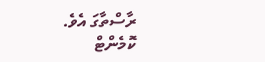ރާސްތާގަ އެވެ.
ކޮމެންޓް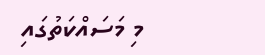މި މަސައްކަތުގައި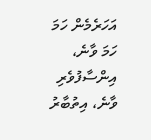އަހަރެމެން ހަމަ ހަމަ ވާނެ، އިންސާފުވެރި ވާނެ، އިތުބާރު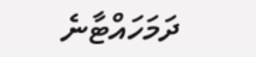ދަމަހައްޓާނެ